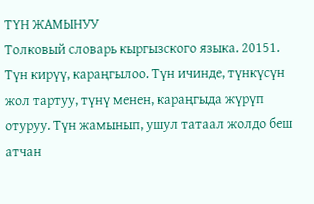ТҮН ЖАМЫНУУ
Толковый словарь кыргызского языка. 20151. Түн кирүү, караңгылоо. Түн ичинде, түнкүсүн жол тартуу, түнү менен, караңгыда жүрүп отуруу. Түн жамынып, ушул татаал жолдо беш атчан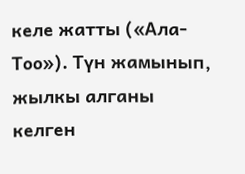келе жатты («Ала-Тоо»). Түн жамынып, жылкы алганы келген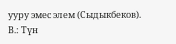ууру эмес элем (Сыдыкбеков). В.: Түн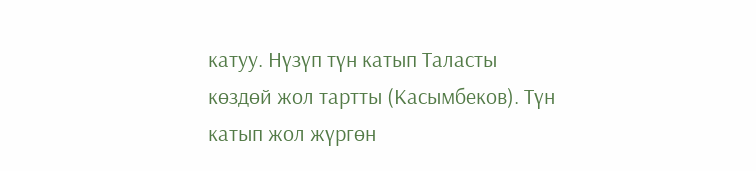катуу. Нүзүп түн катып Таласты көздөй жол тартты (Касымбеков). Түн катып жол жүргөн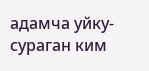адамча уйку-сураган ким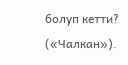болуп кетти? («Чалкан»).